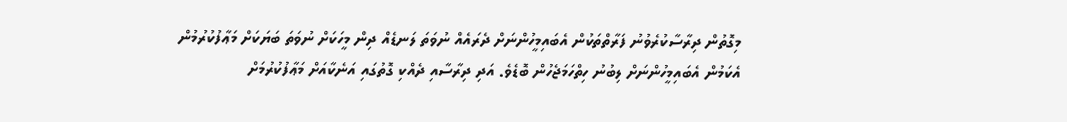މިގޮތުން ދިރާސާކުރެވުނު ފަރާތްތަކުން އެބައިމީހުންނަށް ދެރައެއް ނުވަތަ ލަނޑެއް ދިން މީހަކަށް ނުވަތަ ބަޔަކަށް މަޢާފުކުރުމުން އެކަމުން އެބައިމީހުންނަށް ލިބުނު ހިތްހަމަޖެހުން ބޮޑެވެ. އަދި ދިރާސާއި ދެއްކި ގޮތުގައި އަނެކާއަށް މަޢާފުކުރުމަށް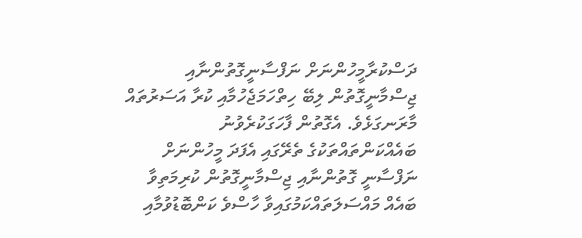ދަސްކުރާމީހުންނަށް ނަފްސާނީގޮތުންނާއި ޖިސްމާނީގޮތުން ލިބޭ ހިތްހަމަޖެހުމާއި ކުރާ އަސަރުތައް މާރަނގަޅެވެ. އެގޮތުން ފާހަގަކުރެވުނު ބައެއްކަންތައްތަކުގެ ތެރޭގައި އެފަދަ މީހުންނަށް ނަފްސާނީ ގޮތުންނާއި ޖިސްމާނީގޮތުން ކުރިމަތިވާ ބައެއް މައްސަލަތައްކަމުގައިވާ ހާސްވެ ކަންބޮޑުވުމާއި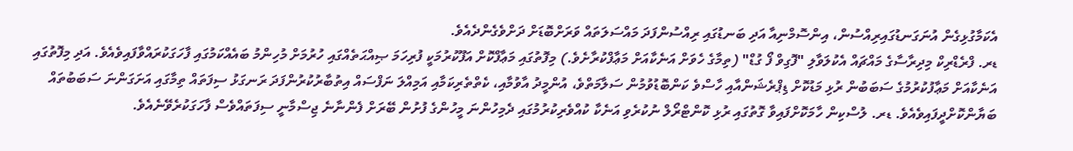އެކަމާގުޅިގެން އުނަގަނޑުގައިރިއްސުން، އިންސޮމްނިއާ އަދި ބަނޑުގައި ރިއްސުންފަދަ މައްސަލަތައް ވަރަށްބޮޑަށް ދަށްވެގެންދެއެވެ.
ޑރ. ފްރެޑްރިކް މިދިރާސާގެ މައްޗައް އެކުލަވާލި "ފޮގިވް ފޯ ގުޑް" (ތިމާގެ ހެވަށް އަނެކާއަށް މަޢާފްކުރާށެވެ.) މިފޮތުގައި މަޢާފްކޮށް އަފޫކުރުމަކީ ފުރިހަމަ ޞިއްޙަތެއްގައި ހުރުމަށް މުހިންމު ބައެއްކަމުގައި ފާހަގަކުރައްވާފައިވެއެވެ. އަދި މިފޮތުގައި އަނެކާއަށް މަޢާފުކުރުމުގެ ސަބަބުން ރުޅި މަޑުކޮށް ޑިޕްރެޝަންއާއި ހާސްވެ ކަންބޮޑުވުމުން ސަލާމަތްވެ، އުންމީދު އާވުމާއި، ކެތްތެރިކަމާއި އަމިއްލަ ނަފްސައް އިތުބާރުކުރުންފަދަ ރަނގަޅު ސިފަތައް ތިމާގައި އަށަގަންނަ ސަބަބުތައް ބަޔާންކޮށްދީފައިވެއެވެ. ޑރ. ލުސްކިން ހާމަކޮށްފައިވާ ގޮތުގައި ރުޅި ކޮންޓްރޯލް ނުކުރެވި އަނެކާ ކުއްވެރިކުރުމުގައި ދެމިހުންނަ މީހުންގެ ފުށުން ބޭރަށް ފެންނާނެ ޖިސްމާނީ ސިފަތައްވެސް ފާހަގަކުރެވޭނެއެވެ.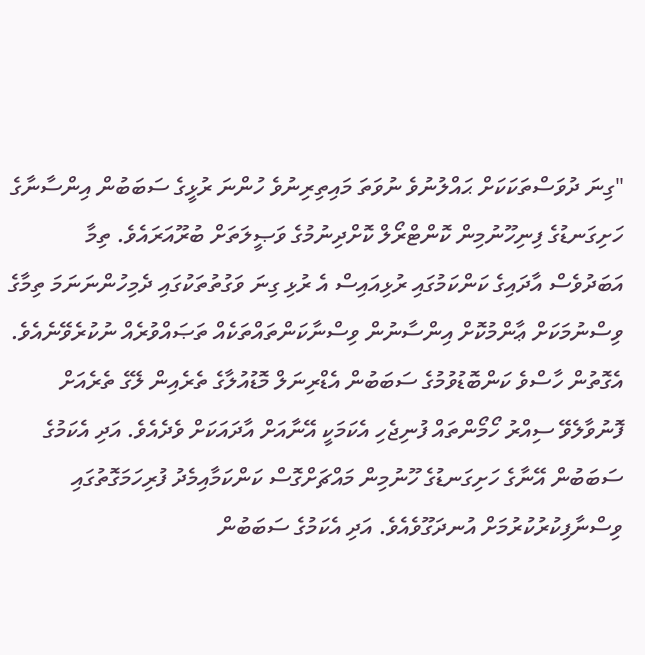"ގިނަ ދުވަސްތަކަކަށް ޙައްލުނުވެ ނުވަތަ މައިތިރިނުވެ ހުންނަ ރުޅީގެ ސަބަބުން އިންސާނާގެ ހަށިގަނޑުގެ ފިނިހޫނުމިން ކޮންޓްރޯލް ކޮށްދިނުމުގެ ވަޞީލަތަށް ބުރޫއަރައެވެ. ތިމާ އަބަދުވެސް އާދައިގެ ކަންކަމުގައި ރުޅިއައިސް އެ ރުޅި ގިނަ ވަގުތުތަކުގައި ދެމިހުންނަނަމަ ތިމާގެ ވިސްނުމަކަށް ޢާންމުކޮށް އިންސާނުން ވިސްނާކަންތައްތަކެއް ތަޞައްވުރެއް ނުކުރެވޭނެއެވެ. އެގޮތުން ހާސްވެ ކަންބޮޑުވުމުގެ ސަބަބުން އެޑްރިނަލް މޮޑުއުލާގެ ތެރެއިން ލޭގެ ތެރެއަށް ފޮނުވާލެވޭ ސިއްރު ހޯމޯންތައް ފުނިޖެހި އެކަމަކީ އޭނާއަށް އާދައަކަށް ވެދެއެވެ. އަދި އެކަމުގެ ސަބަބުން އޭނާގެ ހަށިގަނޑުގެ ހޫނުމިން މައްޗަށްގޮސް ކަންކަމާއިމެދު ފުރިހަމަގޮތުގައި ވިސްނާފިކުރުކުރުމަށް އުނދަގޫވެއެވެ. އަދި އެކަމުގެ ސަބަބުން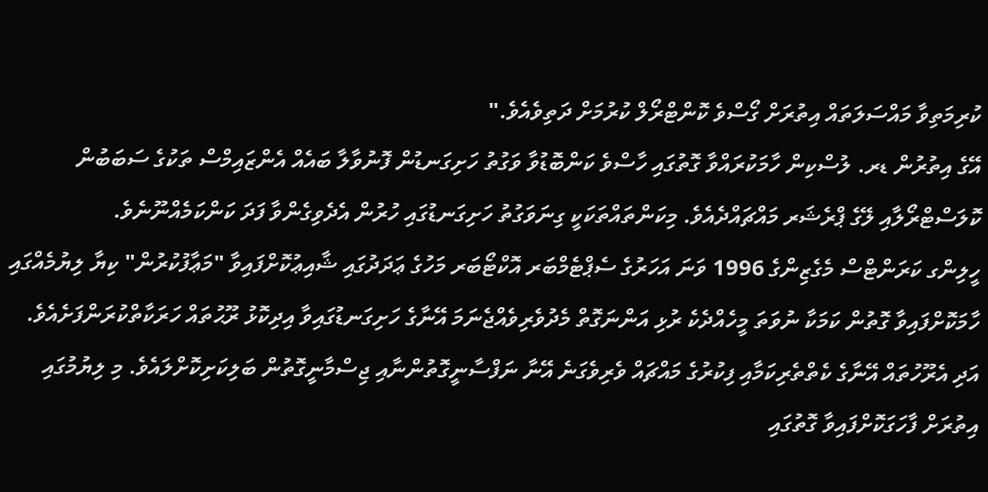ކުރިމަތިވާ މައްސަލަތައް އިތުރަށް ގޯސްވެ ކޮންޓްރޯލް ކުރުމަށް ދަތިވެއެވެ."
އޭގެ އިތުރުން ޑރ. ލުސްކިން ހާމަކުރައްވާ ގޮތުގައި ހާސްވެ ކަންބޮޑުވާ ވަގުތު ހަށިގަނޑުން ފޮނުވާލާ ބައެއް އެންޒައިމްސް ތަކުގެ ސަބަބުން ކޮލަސްޓްރޯލާއި ލޭގެ ޕްރެޝަރ މައްޗައްދެއެވެ. މިކަންތައްތަކަކީ ގިނަވަގުތު ހަށިގަނޑުގައި ހުރުން އެދެވިގެންވާ ފަދަ ކަންކަމެއްނޫނެވެ.
ހީލިންގ ކަރަންޓްސް މެގެޒިންގެ 1996 ވަނަ އަހަރުގެ ސެޕްޓެމްބަރ އޮކްޓޯބަރ މަހުގެ ޢަދަދުގައި ޝާއިޢުކޮށްފައިވާ "މަޢާފުކުރުން" ކިޔާ ލިޔުމެއްގައި ހާމަކޮށްފައިވާ ގޮތުން ކަމަކާ ނުވަތަ މީހެއްދެކެ ރުޅި އަންނަގޮތް މެދުވެރިވެއްޖެނަމަ އޭނާގެ ހަށިގަނޑުގައިވާ އިދިކޮޅު ރޫޙުތައް ހަރަކާތްކުރަންފަށެއެވެ. އަދި އެރޫހުތައް އޭނާގެ ކެތްތެރިކަމާއި ފިކުރުގެ މައްޗައް ވެރިވެގަނެ އޭނާ ނަފްސާނީގޮތުންނާއި ޖިސްމާނީގޮތުން ބަލިކަށިކޮށްލައެވެ. މި ލިޔުމުގައި އިތުރަށް ފާހަގަކޮށްފައިވާ ގޮތުގައި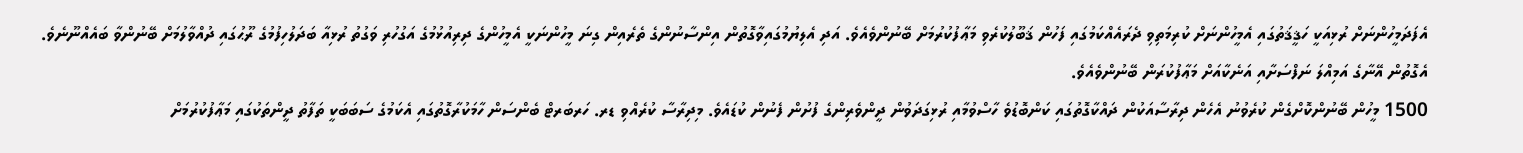އެފަދަމީހުންނަށް ރުޅިއަކީ ހަޤީޤަތުގައި އެމީހުންނަށް ކުރިމަތިވި ދެރައެއްކަމުގައި ފަހުން ޤަބޫލުކުރެވި މަޢާފުކުރުމަށް ބޭނުންވެއެވެ. އަދި އެލިޔުމުގައިވާގޮތުން އިންސާނުންގެ ތެރެއިން ގިނަ މީހުންނަކީ އެމީހުންގެ ދިރިއުޅުމުގެ އަގުހުރި ވަގުތު ރުޅިއާ ބަދަލުހިފުމުގެ ރޫޙުގައި ދުއްވާލުމަށް ބޭނުންވާ ބައެއްނޫނެވެ. އެގޮތުން އޭނާގެ އަމިއްލަ ނަފްސަށާއި އަނެކާއަށް މަޢާފުކުރަން ބޭނުންވެއެވެ.
1500 މީހުން ބޭނުންކޮށްގެން ކުރެވުނު އެހެން ދިރާސާއަކުން ދައްކާގޮތުގައި ކަންބޮޑުވެ ހާސްވުމާއި ރުޅިގަދަވުން ދީންވެރިންގެ ފުށުން ފެނުން ކުޑައެވެ. މިދިރާސާ ކުރެއްވި ޑރ. ހަރބަރޓް ބެންސަން ހާމަކުރާގޮތުގައި އެކަމުގެ ސަބަބަކީ ތަފާތު ދީންތަކުގައި މަޢާފުކުރުމަށް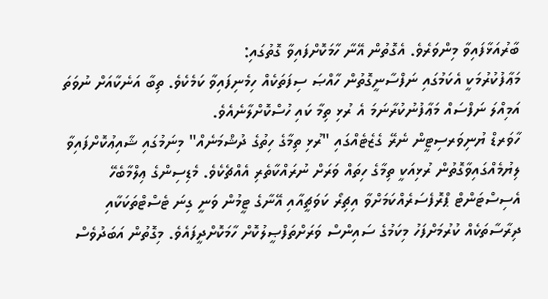ބާރުއަޅާފައިވާ މިންވަރެވެ. އެގޮތުން އޭނާ ހާމަކޮށްފައިވާ ގޮތުގައި:
މަޢާފުކުރުމަކީ އެކަމުގައި ނަފްސާނީގޮތުން ހާއްޞަ ސިފަތަކެއް ހިމެނިފައިވާ ކަމެކެވެ. ތިބާ އަނެކާއަށް ނުވަތަ އަމިއްލަ ނަފްސައް މަޢާފުނުކުރާނަމަ އެ ރުޅި ތިމާ ކައި ހުސްކޮށްލާނެއެވެ.
ހާވަރޑް ޔުނިވަރސިޓީން ނެރޭ ގެޒެޓެއްގައި "ރުޅި ތިމާގެ ހިތުގެ ދުޝްމަނެއް" މިނަމުގައި ޝާއިޢުކޮށްފައިވާ ލިޔުމެއްގައިވާގޮތުން ރުޅިއަކީ ތިމާގެ ހިތައް ވަރަށް ނުރައްކާތެރި އެއްޗެކެވެ. މެޑިސިންގެ ޢިލްމާބެހޭ އެސިސްޓަންޓް ޕްރޮފެސަރެއްކަމަށްވާ އިޗިރޯ ކަވަޗީއާއި އޭނާގެ ޓީމުން ވަނީ ގިނަ ޓެސްޓްތަކަކާއި ދިރާސާތަކެއް ކުރުމަށްފަހު މިކަމުގެ ސައިންސް ވަރަށްތަފްޞީލުކޮށް ހާމަކޮށްދީފައެވެ. މިގޮތުން އަބަދުވެސް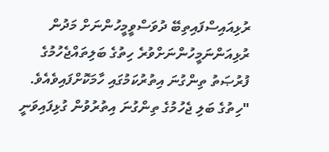ރުޅިއައިސްފައިތިބޭ ދުވަސްވީމީހުންނަށް މަދުން ރުޅިއަންނަމީހުންނަށްވުރެ ހިތުގެ ބަލިތައްޖެހުމުގެ ފުރުޞަތު ތިންގުނަ އިތުރުކަމުގައި ހާމަކޮށްފައިވެއެވެ. "ހިތުގެ ބަލި ޖެހުމުގެ ތިންގުނަ އިތުރުވުން ގުޅިފައިވަނީ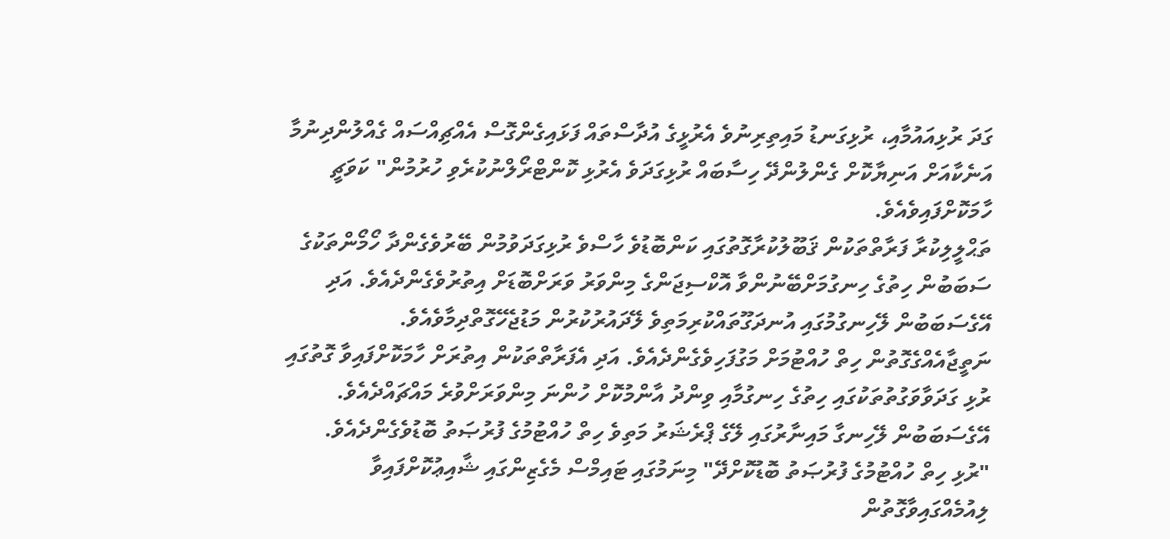ގަދަ ރުޅިއައުމާއި، ރުޅިގަނޑު މައިތިރިނުވެ އެރުޅީގެ އުދާސްތައް ފަޅައިގެންގޮސް އެއްޗިއްސައް ގެއްލުންދިނުމާ އަނެކާއަށް އަނިޔާކޮށް ގެންލުންދޭ ހިސާބައް ރުޅިގަދަވެ އެރުޅި ކޮންޓްރޯލްނުކުރެވި ހުރުމުން" ކަވަޗީ ހާމަކޮށްފައިވެއެވެ.
ތަޙްލީލިކުރާ ފަރާތްތަކުން ޤަބޫލުކުރާގޮތުގައި ކަންބޮޑުވެ ހާސްވެ ރުޅިގަދަވުމުން ބޭރުވެގެންދާ ހޯމޯންތަކުގެ ސަބަބުން ހިތުގެ ހިނގުމަށްބޭނުންވާ އޮކްސިޖަންގެ މިންވަރު ވަރަށްބޮޑަށް އިތުރުވެގެންދެއެވެ. އަދި އޭގެސަބަބުން ލޭހިނގުމުގައި އުނދަގޫތައްކުރިމަތިވެ ލޭދައުރުކުރުން މަޑުޖެހޭގޮތްދިމާވެއެވެ. ނަތީޖާއެއްގެގޮތުން ހިތް ހުއްޓުމަށް މަގުފަހިވެގެންދެއެވެ. އަދި އެފަރާތްތަކުން އިތުރަށް ހާމަކޮށްފައިވާ ގޮތުގައި ރުޅި ގަދަވާވަގުތުތަކުގައި ހިތުގެ ހިނގުމާއި ވިންދު އާންމުކޮށް ހުންނަ މިންވަރަށްވުރެ މައްޗައްދެއެވެ. އޭގެސަބަބުން ލޭހިނގާ މައިނާރުގައި ލޭގެ ޕްރެޝަރު މަތިވެ ހިތް ހުއްޓުމުގެ ފުރުޞަތު ބޮޑުވެގެންދެއެވެ.
"ރުޅި ހިތް ހުއްޓުމުގެ ފުރުޞަތު ބޮޑުކޮށްދޭ" މިނަމުގައި ޓައިމްސް މެގެޒިންގައި ޝާއިޢުކޮށްފައިވާ ލިއުމެއްގައިވާގޮތުން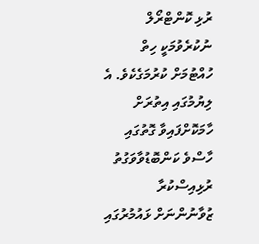ރުޅި ކޮންޓްރޯލް ނުކުރެވުމަކީ ހިތް ހުއްޓުމަށް ކުރުމަގެކެވެ. އެ ލިޔުމުގައި އިތުރަށް ހާމަކޮށްފައިވާ ގޮތުގައި ހާސްވެ ކަންބޮޑުވާވަގުތު ރުޅިއިސްކުރާ ޒުވާނުންނަށް ޅައުމުރުގައި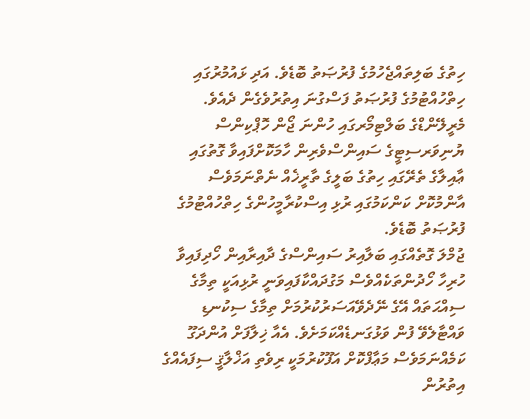ހިތުގެ ބަލިތައްޖެހުމުގެ ފުރުޞަތު ބޮޑެވެ. އަދި ޅައުމުރުގައި ހިތްހުއްޓުމުގެ ފުރުޞަތު ފަސްގުނަ އިތުރުވެގެން ދެއެވެ. މެރީލޭންޑްގެ ބަލްޓިމޯރގައި ހުންނަ ޖޯން ހޮޕްކިންސް ޔުނިވަރސިޓީގެ ސައިންސްވެރިން ހާމަކޮށްފައިވާ ގޮތުގައި ޢާއިލާގެ ތެރޭގައި ހިތުގެ ބަލީގެ ތާރީޚެއް ނެތްނަމަވެސް އާންމުކޮށް ކަންކަމުގައި ރުޅި އިސްކުރާމީހުންގެ ހިތްހުއްޓުމުގެ ފުރުޞަތު ބޮޑެވެ.
ޖުމްލަ ގޮތެއްގައި ބަލާއިރު ސައިންސްގެ ދާއިރާއިން ހޯދިފައިވާ ހުރިހާ ހޯދުންތަކެއްވެސް މަގުދައްކާފައިވަނީ ރުޅިއަކީ ތިމާގެ ސިއްޙަތައް އޭގެ ނޭދެވޭއަސަރުކުރުމަށް ތިމާގެ ސިކުނޑި ވައްޓާލެވޭ ފުން ވަޅުގަނޑެއްކަމަށެވެ. އެއާ ޚިލާފަށް އުންދަގޫ ކަމެއްނަމަވެސް މަޢާފްކޮށް އަފޫކުރުމަކީ ރިވެތި އަޚްލާޤީ ސިފައެއްގެ އިތުރުން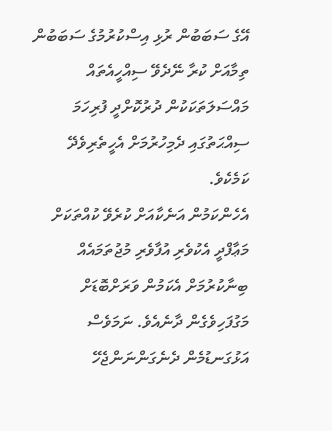އޭގެ ސަބަބުން ރުޅި އިސްކުރުމުގެ ސަބަބުން ތިމާއަށް ކުރާ ނޭދެވޭ ސިއްހީއެތައް މައްސަލަތަކަކުން ދުރުކޮށްދީ ފުރިހަމަ ސިއްޙަތުގައި ދެމިހުރުމަށް އެހީތެރިވެދޭ ކަމެކެވެ.
އެހެންކަމުން އަނެކާއަށް ކުރެވޭ ކުއްތަކަށް މަޢާފްދީ އެކުވެރި އުފާވެރި މުޖުތަމައެއް ބިނާކުރުމަށް އެކަމުން ވަރަށްބޮޑަށް މަގުފަހިވެގެން ދާނެއެވެ. ނަމަވެސް އަޅުގަނޑުމެން ދެނެގަންނަންޖެހޭ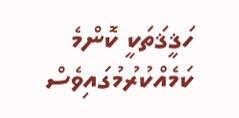ހަޤީޤަތަކީ ކޮންމެ ކަމެއްކުރުމުގައިވެސް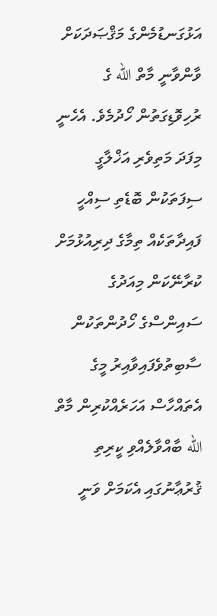އަޅުގަނޑުމެންގެ މަޤްޞަދަކަށް ވާންވާނީ މާތް الله ގެ ރުހިވޮޑިގަތުން ހޯދުމެވެ. އެހެނީ މިފަދަ މަތިވެރި އަޚްލާގީ ސިފަތަކުން ބޮޑެތި ސިއްހީ ފައިދާތަކެއް ތިމާގެ ދިރިއުޅުމަށް ކުރާނޭކަން މިއަދުގެ ސައިންސްގެ ހޯދުންތަކުން ސާބިތުވެފައިވާއިރު މީގެ އެތައްހާސް އަހަރެއްކުރިން މާތް الله ބާއްވާލެއްވި ކީރިތި ޤުރުޢާނުގައި އެކަމަށް ވަނީ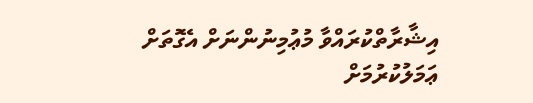އިޝާރާތްކުރައްވާ މުޢުމިނުންނަށް އެގޮތަށް ޢަމަލުކުރުމަށް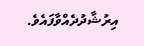އިރުޝާދުދެއްވާފައެވެ.